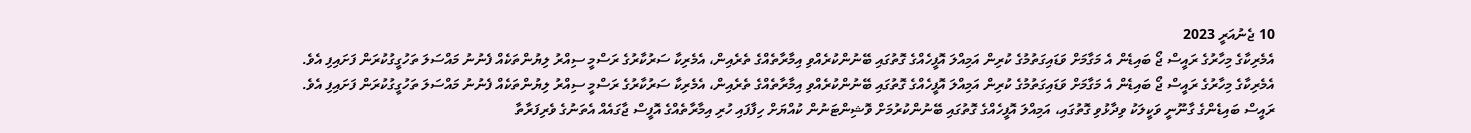10 ޖެނުއަރީ 2023
އެމެރިކާގެ މިހާރުގެ ރައީސް ޖޯ ބައިޑެން އެ މަގާމަށް ވަޑައިގަތުމުގެ ކުރިން އަމިއްލަ އޮފީހެއްގެ ގޮތުގައި ބޭނުންކުރެއްވި އިމާރާތެއްގެ ތެރެއިން، އެމެރިކާ ސަރުކާރުގެ ރަސްމީ ސިއްރު ލިޔުންތަކެއް ފެނުނު މައްސަލަ ތަހުގީގުކުރަން ފަށައިފި އެވެ.
އެމެރިކާގެ މިހާރުގެ ރައީސް ޖޯ ބައިޑެން އެ މަގާމަށް ވަޑައިގަތުމުގެ ކުރިން އަމިއްލަ އޮފީހެއްގެ ގޮތުގައި ބޭނުންކުރެއްވި އިމާރާތެއްގެ ތެރެއިން، އެމެރިކާ ސަރުކާރުގެ ރަސްމީ ސިއްރު ލިޔުންތަކެއް ފެނުނު މައްސަލަ ތަހުގީގުކުރަން ފަށައިފި އެވެ.
ރައީސް ބައިޑެންގެ ގާނޫނީ ވަކީލަކު ވިދާޅުވި ގޮތުގައި، އަމިއްލަ އޮފީހެއްގެ ގޮތުގައި ބޭނުންކުރުމަށް ވޮޝިންޓަނުން ކުއްޔަށް ހިފާފައި ހުރި އިމާރާތެއްގެ އޮފީސް ޖާގައެއް އެތަނުގެ ވެރިފަރާތާ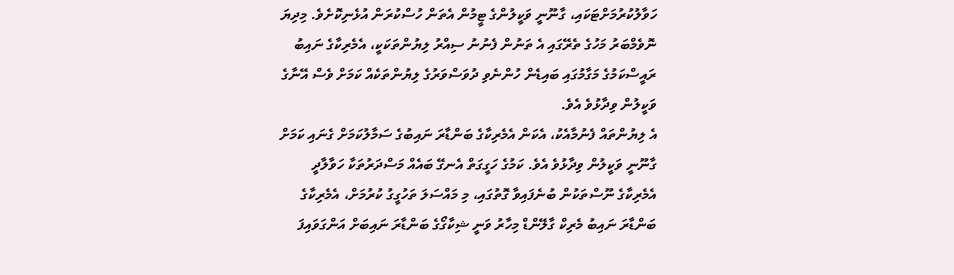ހަވާލުކުރުމަށްޓަކައި، ގާނޫނީ ވަކީލުންގެ ޓީމުން އެތަން ހުސްކުރަން އުޅެނިކޮށެވެ. މިދިޔަ ނޮވެމްބަރު މަހުގެ ތެރޭގައި އެ ތަނުން ފެނުނު ސިއްރު ލިޔުންތަކަކީ، އެމެރިކާގެ ނައިބު ރައީސްކަމުގެ މަގާމުގައި ބައިޑެން ހުންނެވި ދުވަސްވަރުގެ ލިޔުންތަކެއް ކަމަށް ވެސް އޭނާގެ ވަކީލުން ވިދާޅުވެ އެވެ.
އެ ލިޔުންތައް ފެނުމާއެކު، އެކަން އެމެރިކާގެ ބަންޑާރަ ނައިބުގެ ސަމާލުކަމަށް ގެނައި ކަމަށް ގާނޫނީ ވަކީލުން ވިދާޅުވެ އެވެ. ކަމުގެ ހަގީގަތް އެނގޭ ބައެއް މަސްދަރުތަކާ ހަވާލާދީ އެމެރިކާގެ ނޫސްތަކުން ބުނެފައިވާ ގޮތުގައި، މި މައްސަލަ ތަހުގީގު ކުރުމަށް، އެމެރިކާގެ ބަންޑާރަ ނައިބު މެރިކް ގާލޭންޑް މިހާރު ވަނީ ޝިކާގޯގެ ބަންޑާރަ ނައިބަށް އަންގަވައިފަ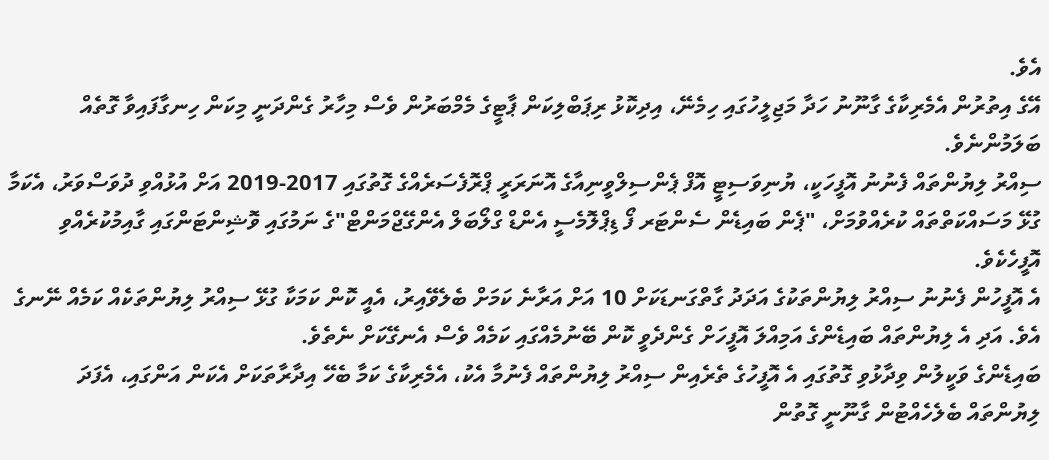އެވެ.
އޭގެ އިތުރުން އެމެރިކާގެ ގާނޫނު ހަދާ މަޖިލީހުގައި ހިމެނޭ، އިދިކޮޅު ރިޕަބްލިކަން ޕާޓީގެ މެމްބަރުން ވެސް މިހާރު ގެންދަނީ މިކަން ހިނގާފައިވާ ގޮތެއް ބަލަމުންނެވެ.
ސިއްރު ލިޔުންތައް ފެނުނު އޮފީހަކީ، ޔުނިވަސިޓީ އޮފް ޕެންސިލްވީނިއާގެ އޮނަރަރީ ޕްރޮފެސަރެއްގެ ގޮތުގައި 2017-2019 އަށް އުޅުއްވި ދުވަސްވަރު، އެކަމާ ގުޅޭ މަސައްކަތްތައް ކުރެއްވުމަށް، "ޕެން ބައިޑެން ސެންޓަރ ފޯ ޑިޕްލޮމެސީ އެންޑް ގްލޯބަލް އެންގޭޖްމަންޓް"ގެ ނަމުގައި ވޮޝިންޓަންގައި ގާއިމުކުރެއްވި އޮފީހެކެވެ.
އެ އޮފީހުން ފެނުނު ސިއްރު ލިޔުންތަކުގެ އަދަދު ގާތްގަނޑަކަށް 10 އަށް އަރާނެ ކަމަށް ބެލެވޭއިރު، އެއީ ކޮން ކަމަކާ ގުޅޭ ސިއްރު ލިޔުންތަކެއް ކަމެއް ނޭނގެ އެވެ. އަދި އެ ލިޔުންތައް ބައިޑެންގެ އަމިއްލަ އޮފީހަށް ގެންދެވީ ކޮން ބޭނުމެއްގައި ކަމެއް ވެސް އެނގޭކަށް ނެތެވެ.
ބައިޑެންގެ ވަކީލުން ވިދާޅުވި ގޮތުގައި އެ އޮފީހުގެ ތެރެއިން ސިއްރު ލިޔުންތައް ފެނުމާ އެކު، އެމެރިކާގެ ކަމާ ބެހޭ އިދާރާތަކަށް އެކަން އަންގައި، އެފަދަ ލިޔުންތައް ބެލެހެއްޓުން ގާނޫނީ ގޮތުން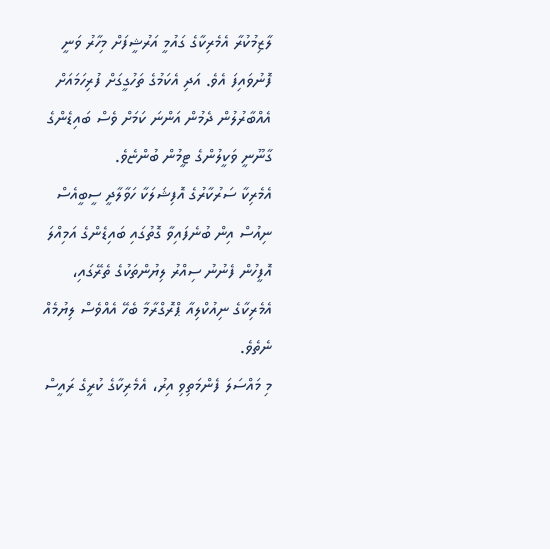ލާޒިމުކުރާ އެމެރިކާގެ ގައުމީ އަރުޝީފަށް މިހާރު ވަނީ ފޮނުވައިފަ އެވެ. އަދި އެކަމުގެ ތަހުގީގަށް ފުރިހަމައަށް އެއްބާރުލުން ދެމުން އަންނަ ކަމަށް ވެސް ބައިޑެންގެ ގާނޫނީ ވަކީލުންގެ ޓީމުން ބުންޏެވެ.
އެމެރިކާ ސަރުކާރުގެ އޮފިޝަލަކާ ހަވާލާދީ ސީބީއެސް ނިއުސް އިން ބުނެފައިވާ ގޮތުގައި ބައިޑެންގެ އަމިއްލަ އޮފީހުން ފެނުނު ސިއްރު ލިޔުންތަކުގެ ތެރޭގައި، އެމެރިކާގެ ނިއުކްލިއާ ޕްރޮގްރާމާ ބެހޭ އެއްވެސް ލިޔުމެއް ނެތެވެ.
މި މައްސަލަ ފެންމަތިވި އިރު، އެމެރިކާގެ ކުރީގެ ރައީސް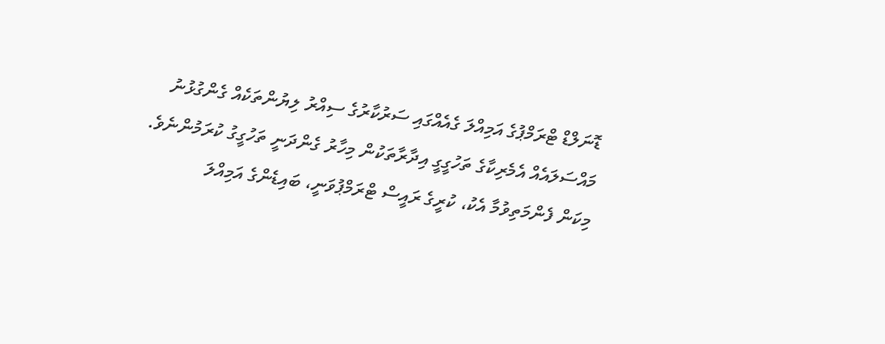ޑޮނަލްޑް ޓްރަމްޕުގެ އަމިއްލަ ގެއެއްގައި ސަރުކާރުގެ ސިއްރު ލިޔުންތަކެއް ގެންގުޅުނު މައްސަލައެއް އެމެރިކާގެ ތަހުގީގީ އިދާރާތަކުން މިހާރު ގެންދަނީ ތަހުގީގު ކުރަމުންނެވެ. މިކަން ފެންމަތިވުމާ އެކު، ކުރީގެ ރައީސް ޓްރަމްޕުވަނީ، ބައިޑެންގެ އަމިއްލަ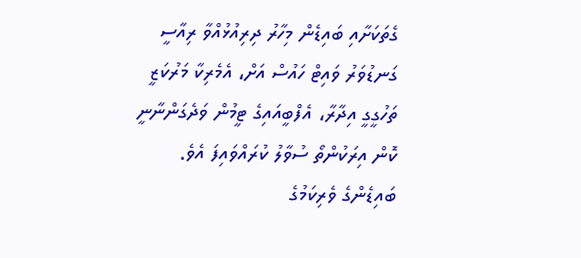ގެތަކަށާއި ބައިޑެން މިހާރު ދިރިއުޅުއްވާ ރިއާސީ ގަނޑުވަރު ވައިޓް ހައުސް އަށް، އެމެރިކާ މަރުކަޒީ ތަހުގީގީ އިދާރާ، އެފްބީއައިގެ ޓީމުން ވަދެގަންނާނީ ކޮން އިރަކުންތޯ ސުވާލު ކުރައްވައިފަ އެވެ.
ބައިޑެންގެ ވެރިކަމުގެ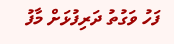ފަހު ވަގުތު ދަރިފުޅަށް މާފު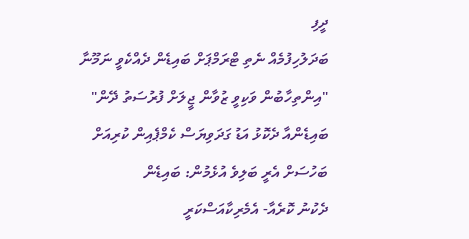ދީފި
ބަދަލުހިފުމެއް ނެތި ޓްރަމްޕަށް ބައިޑެން ދެއްކެވީ ނަމޫނާ
"އިންތިހާބުން ވަކިވީ ޒުވާން ޖީލަށް ފުރުސަތު ދޭން"
ބައިޑެންއާ ދެކޮޅު އަޑު ގަދަވިޔަސް ކެމްޕެއިން ކުރިއަށް
ބަހުސަށް އެރީ ބަލިވެ އުޅެމުން: ބައިޑެން
ދެކުނު ކޮރެއާ- އެމެރިކާއަސްކަރީ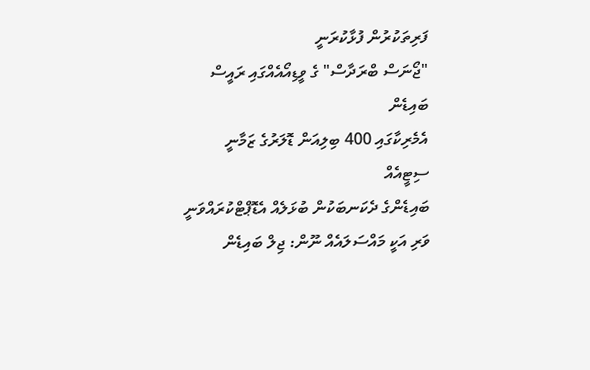ފަރިތަކުރުން ފުޅާކުރަނީ
"ޖޯނަސް ބްރަދާސް" ގެ ވީޑިއޯއެއްގައި ރައީސް ބައިޑެން
އެމެރިކާގައި 400 ބިލިއަން ޑޮލަރުގެ ޒަމާނީ ސިޓީއެއް
ބައިޑެންގެ ދެކަނބަކުން ބުޅަލެއް އެޑޮޕްޓްކުރައްވަނީ
ވަރި އަކީ މައްސަލައެއް ނޫން: ޖިލް ބައިޑެން